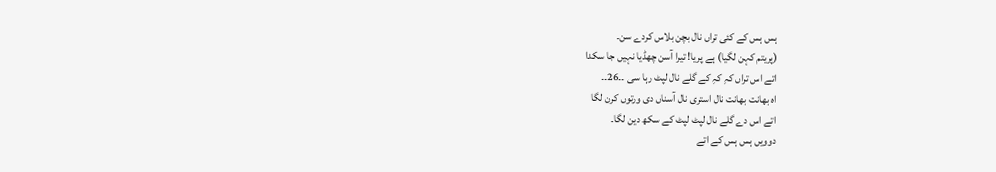ہس ہس کے کئی تراں نال بچن بلاس کردے سن۔
(پریتم کہن لگیا) ہے پریا! تیرا آسن چھڈیا نہیں جا سکدا
اتے اس تراں کہِ کہِ کے گلے نال لپٹ رہا سی ۔۔26۔۔
اہ بھانت بھانت نال استری نال آسناں دی ورتوں کرن لگا
اتے اس دے گلے نال لپٹ لپٹ کے سکھ دین لگا۔
دوویں ہس ہس کے اتے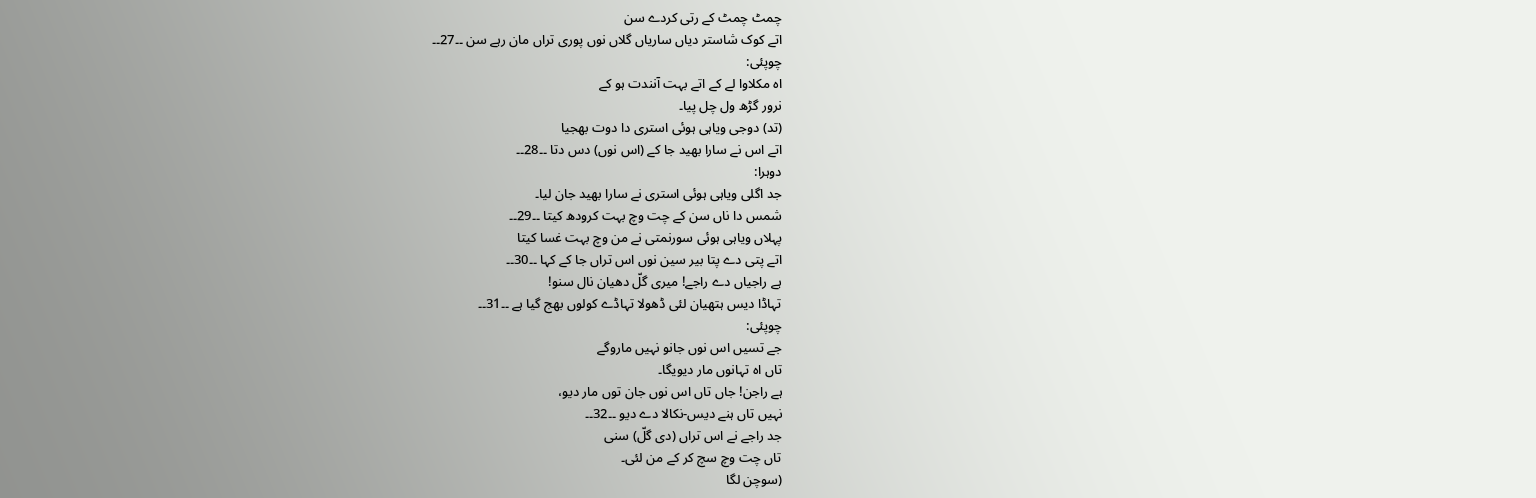چمٹ چمٹ کے رتی کردے سن
اتے کوک شاستر دیاں ساریاں گلاں نوں پوری تراں مان رہے سن ۔۔27۔۔
چوپئی:
اہ مکلاوا لے کے اتے بہت آنندت ہو کے
نرور گڑھ ول چل پیا۔
(تد) دوجی ویاہی ہوئی استری دا دوت بھجیا
اتے اس نے سارا بھید جا کے (اس نوں) دس دتا ۔۔28۔۔
دوہرا:
جد اگلی ویاہی ہوئی استری نے سارا بھید جان لیا۔
شمس دا ناں سن کے چت وچ بہت کرودھ کیتا ۔۔29۔۔
پہلاں ویاہی ہوئی سورنمتی نے من وچ بہت غسا کیتا
اتے پتی دے پتا بیر سین نوں اس تراں جا کے کہا ۔۔30۔۔
ہے راجیاں دے راجے! میری گلّ دھیان نال سنو!
تہاڈا دیس ہتھیان لئی ڈھولا تہاڈے کولوں بھج گیا ہے ۔۔31۔۔
چوپئی:
جے تسیں اس نوں جانو نہیں ماروگے
تاں اہ تہانوں مار دیویگا۔
ہے راجن! جاں تاں اس نوں جان توں مار دیو،
نہیں تاں ہنے دیس-نکالا دے دیو ۔۔32۔۔
جد راجے نے اس تراں (دی گلّ) سنی
تاں چت وچ سچ کر کے من لئی۔
(سوچن لگا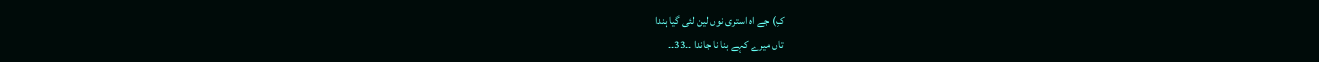کِ) جے اہ استری نوں لین لئی گیا ہندا
تاں میرے کہے بنا نا جاندا ۔۔33۔۔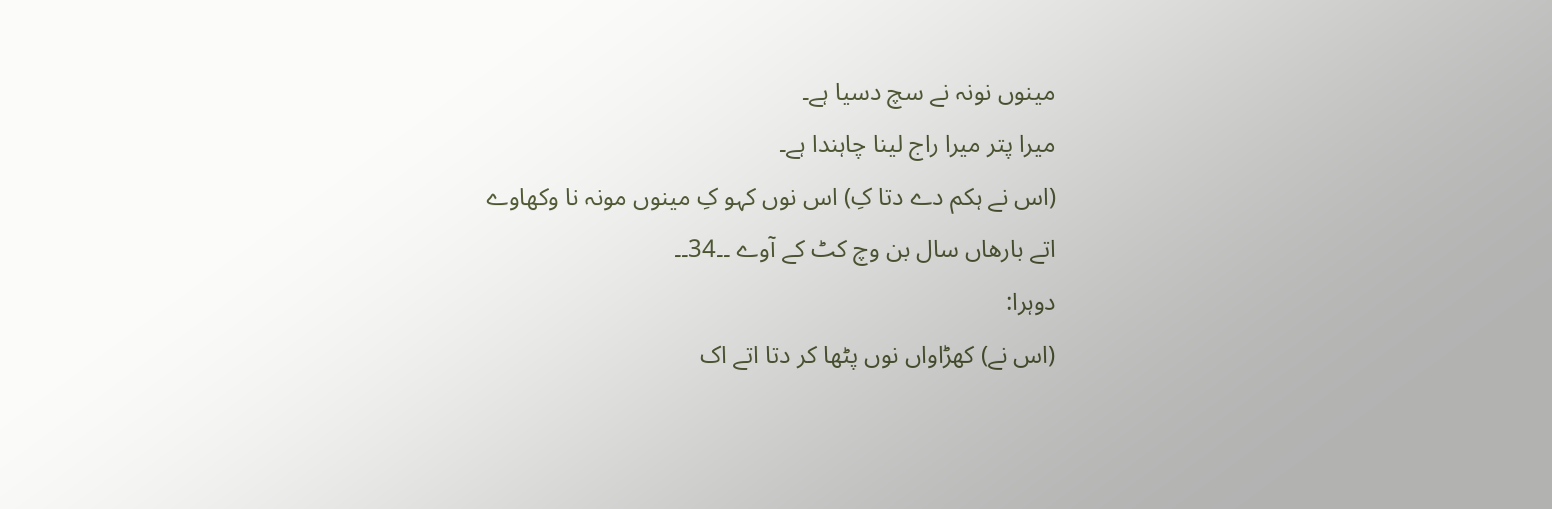مینوں نونہ نے سچ دسیا ہے۔
میرا پتر میرا راج لینا چاہندا ہے۔
(اس نے ہکم دے دتا کِ) اس نوں کہو کِ مینوں مونہ نا وکھاوے
اتے بارھاں سال بن وچ کٹ کے آوے ۔۔34۔۔
دوہرا:
(اس نے) کھڑاواں نوں پٹھا کر دتا اتے اک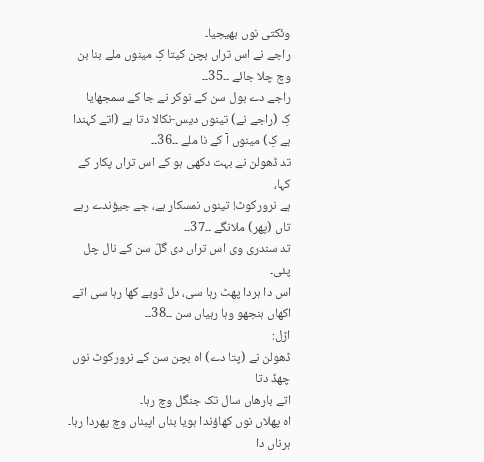وئکتی نوں بھیجیا۔
راجے نے اس تراں بچن کیتا کِ مینوں ملے بنا بن وچ چلا جائے ۔۔35۔۔
راجے دے بول سن کے نوکر نے جا کے سمجھایا
کِ (راجے نے) تینوں دیس-نکالا دتا ہے (اتے کہندا ہے کِ) مینوں آ کے نا ملے ۔۔36۔۔
تد ڈھولن نے بہت دکھی ہو کے اس تراں پکار کے کہا،
ہے نرورکوٹ! تینوں نمسکار ہے، جے جیؤندے رہے تاں (پھر) ملانگے ۔۔37۔۔
تد سندری وی اس تراں دی گلّ سن کے نال چل پئی۔
اس دا ہردا پھٹ رہا سی، دل ڈوبے کھا رہا سی اتے اکھاں ہنجھو وہا رہیاں سن ۔۔38۔۔
اڑل:
ڈھولن نے (پتا دے) اہ بچن سن کے نرورکوٹ نوں چھڈ دتا
اتے بارھاں سال تک جنگل وچ رہا۔
اہ پھلاں نوں کھاؤندا ہویا بناں اپبناں وچ پھردا رہا۔
ہرناں دا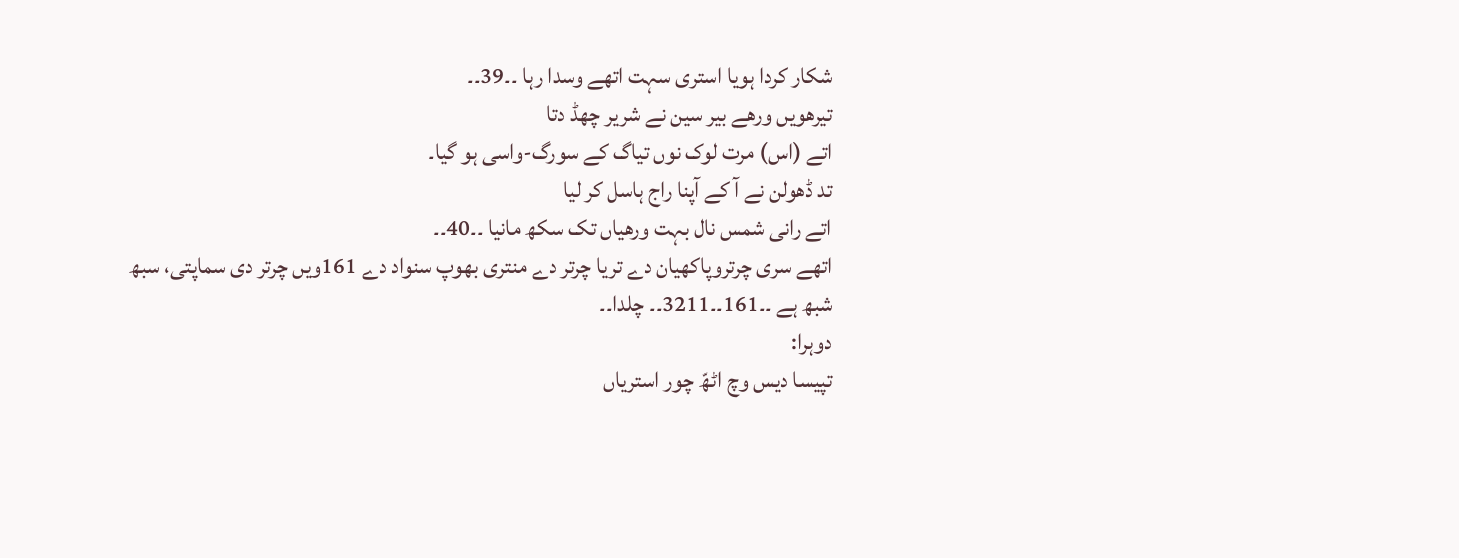شکار کردا ہویا استری سہت اتھے وسدا رہا ۔۔39۔۔
تیرھویں ورھے بیر سین نے شریر چھڈ دتا
اتے (اس) مرت لوک نوں تیاگ کے سورگ-واسی ہو گیا۔
تد ڈھولن نے آ کے آپنا راج ہاسل کر لیا
اتے رانی شمس نال بہت ورھیاں تک سکھ مانیا ۔۔40۔۔
اتھے سری چرتروپاکھیان دے تریا چرتر دے منتری بھوپ سنواد دے 161ویں چرتر دی سماپتی، سبھ شبھ ہے ۔۔161۔۔3211۔۔ چلدا۔۔
دوہرا:
تپیسا دیس وچ اٹھّ چور استریاں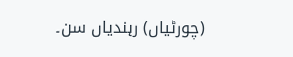(چورٹیاں) رہندیاں سن۔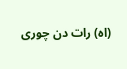(اہ) رات دن چوری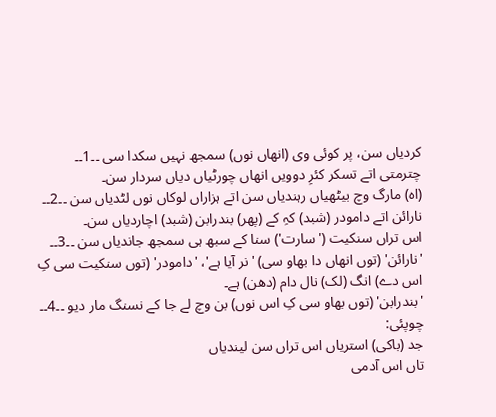کردیاں سن، پر کوئی وی (انھاں نوں) سمجھ نہیں سکدا سی ۔۔1۔۔
چترمتی اتے تسکر کئرِ دوویں انھاں چورٹیاں دیاں سردار سن۔
(اہ) مارگ وچ بیٹھیاں رہندیاں سن اتے ہزاراں لوکاں نوں لٹدیاں سن ۔۔2۔۔
نارائن اتے دامودر (شبد) کہِ کے (پھر) بندرابن (شبد) اچاردیاں سن۔
اس تراں سنکیت ('سارت') سنا کے سبھ ہی سمجھ جاندیاں سن ۔۔3۔۔
'نارائن' (توں انھاں دا بھاو سی) 'نر آیا ہے'، 'دامودر' (توں سنکیت سی کِ اس دے) انگ (لک) نال دام (دھن) ہے۔
'بندرابن' (توں بھاو سی کِ اس نوں) بن وچ لے جا کے نسنگ مار دیو ۔۔4۔۔
چوپئی:
جد (باکی) استریاں اس تراں سن لیندیاں
تاں اس آدمی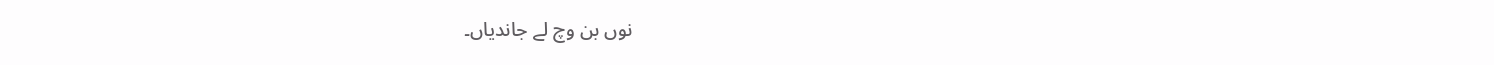نوں بن وچ لے جاندیاں۔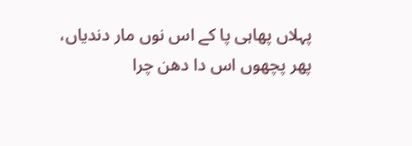پہلاں پھاہی پا کے اس نوں مار دندیاں،
پھر پچھوں اس دا دھن چرا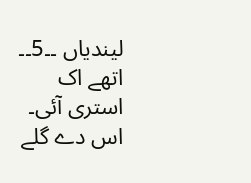لیندیاں ۔۔5۔۔
اتھے اک استری آئی۔
اس دے گلے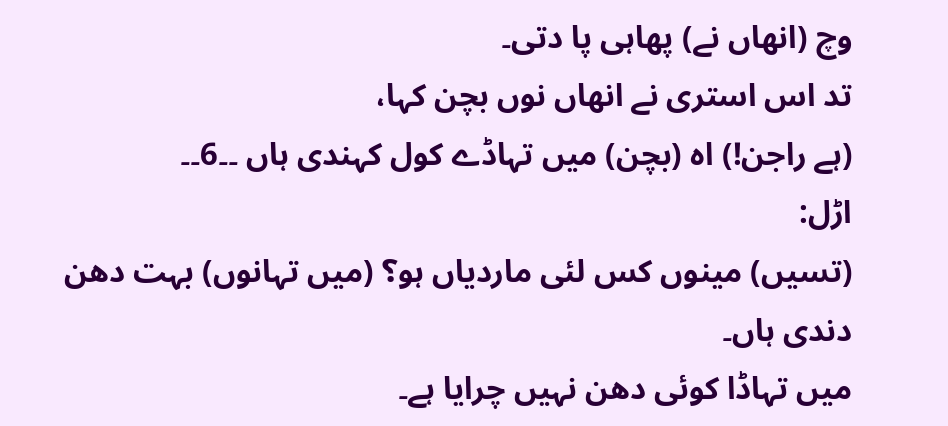وچ (انھاں نے) پھاہی پا دتی۔
تد اس استری نے انھاں نوں بچن کہا،
(ہے راجن!) اہ (بچن) میں تہاڈے کول کہندی ہاں ۔۔6۔۔
اڑل:
(تسیں) مینوں کس لئی ماردیاں ہو؟ (میں تہانوں) بہت دھن دندی ہاں۔
میں تہاڈا کوئی دھن نہیں چرایا ہے۔